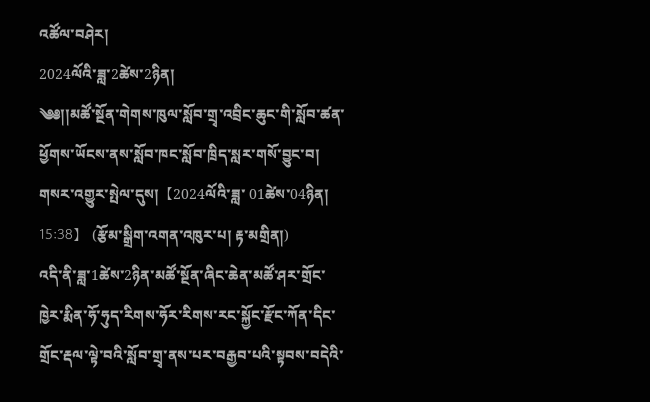འཚོལ་བཤེར།
2024ལོའི་ཟླ་2ཚེས་2ཉིན།
༄༅།།མཚོ་སྔོན་གེགས་ཁུལ་སློབ་གྲྭ་འབྲིང་ཆུང་གི་སློབ་ཚན་ཕྱོགས་ཡོངས་ནས་སློབ་ཁང་སློབ་ཁྲིད་སླར་གསོ་བྱུང་བ།
གསར་འགྱུར་སྤེལ་དུས།  【2024ལོའི་ཟླ་ 01ཚེས་04ཉིན། 15:38】   (རྩོམ་སྒྲིག་འགན་འཁུར་པ། རྟ་མགྲིན།)
འདི་ནི་ཟླ་1ཚེས་2ཉིན་མཚོ་སྔོན་ཞིང་ཆེན་མཚོ་ཤར་གྲོང་ཁྱེར་རྨིན་ཧོ་ཧུད་རིགས་ཧོར་རིགས་རང་སྐྱོང་རྫོང་ཀོན་དིང་གྲོང་རྡལ་ལྟེ་བའི་སློབ་གྲྭ་ནས་པར་བརྒྱབ་པའི་སྟབས་བདེའི་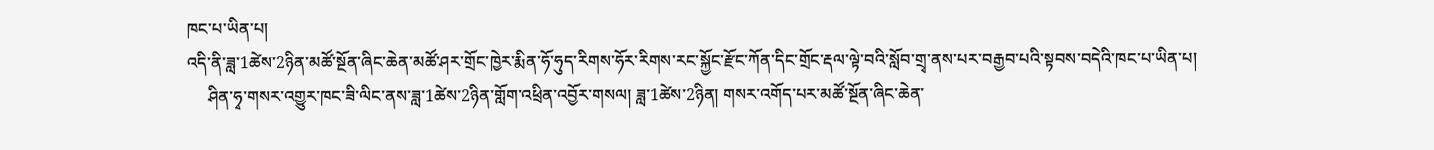ཁང་པ་ཡིན་པ།
འདི་ནི་ཟླ་1ཚེས་2ཉིན་མཚོ་སྔོན་ཞིང་ཆེན་མཚོ་ཤར་གྲོང་ཁྱེར་རྨིན་ཧོ་ཧུད་རིགས་ཧོར་རིགས་རང་སྐྱོང་རྫོང་ཀོན་དིང་གྲོང་རྡལ་ལྟེ་བའི་སློབ་གྲྭ་ནས་པར་བརྒྱབ་པའི་སྟབས་བདེའི་ཁང་པ་ཡིན་པ།
     ཤིན་ཧྭ་གསར་འགྱུར་ཁང་ཟི་ལིང་ནས་ཟླ་1ཚེས་2ཉིན་གློག་འཕྲིན་འབྱོར་གསལ། ཟླ་1ཚེས་2ཉིན། གསར་འགོད་པར་མཚོ་སྔོན་ཞིང་ཆེན་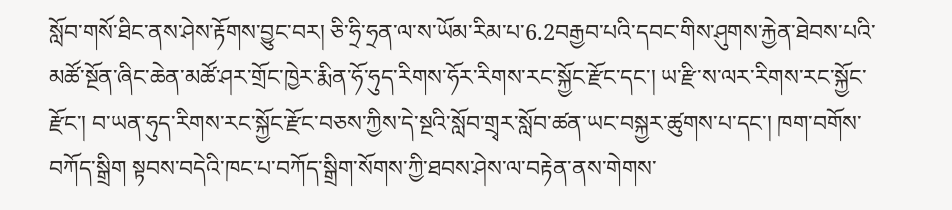སློབ་གསོ་ཐིང་ནས་ཤེས་རྟོགས་བྱུང་བར། ཅི་ཧྲི་ཧྲན་ལ་ས་ཡོམ་རིམ་པ་6.2བརྒྱབ་པའི་དབང་གིས་ཤུགས་རྐྱེན་ཐེབས་པའི་མཚོ་སྔོན་ཞིང་ཆེན་མཚོ་ཤར་གྲོང་ཁྱེར་རྨིན་ཧོ་ཧུད་རིགས་ཧོར་རིགས་རང་སྐྱོང་རྫོང་དང་། ཡ་རྫི་ས་ལར་རིགས་རང་སྐྱོང་རྫོང་། བ་ཡན་ཧུད་རིགས་རང་སྐྱོང་རྫོང་བཅས་ཀྱིས་དེ་སྔའི་སློབ་གྲྭར་སློབ་ཚན་ཡང་བསྐྱར་ཚུགས་པ་དང་། ཁག་བགོས་བཀོད་སྒྲིག སྟབས་བདེའི་ཁང་པ་བཀོད་སྒྲིག་སོགས་ཀྱི་ཐབས་ཤེས་ལ་བརྟེན་ནས་གེགས་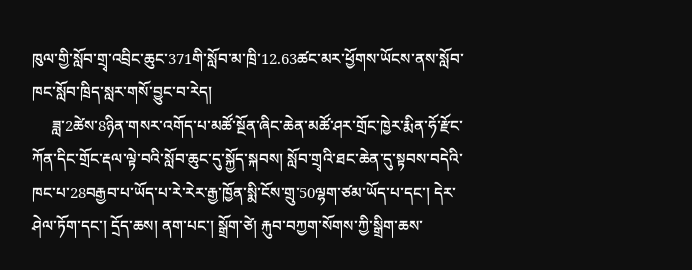ཁུལ་གྱི་སློབ་གྲྭ་འབྲིང་ཆུང་371གི་སློབ་མ་ཁྲི་12.63ཚང་མར་ཕྱོགས་ཡོངས་ནས་སློབ་ཁང་སློབ་ཁྲིད་སླར་གསོ་བྱུང་བ་རེད།
     ཟླ་2ཚེས་8ཉིན་གསར་འགོད་པ་མཚོ་སྔོན་ཞིང་ཆེན་མཚོ་ཤར་གྲོང་ཁྱེར་རྨིན་ཧོ་རྫོང་ཀོན་དིང་གྲོང་རྡལ་ལྟེ་བའི་སློབ་ཆུང་དུ་སྐྱོད་སྐབས། སློབ་གྲྭའི་ཐང་ཆེན་དུ་སྟབས་བདེའི་ཁང་པ་28བརྒྱབ་པ་ཡོད་པ་རེ་རེར་རྒྱ་ཁྱོན་སྨི་ངོས་གྲུ་50ལྷག་ཙམ་ཡོད་པ་དང་། དེར་ཤེལ་ཏོག་དང་། དྲོད་ཆས། ནག་པང་། སྒྲོག་ཙེ། རྐུབ་བཀྱག་སོགས་ཀྱི་སྒྲིག་ཆས་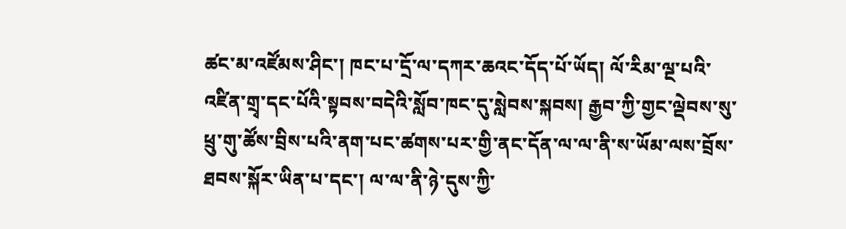ཚང་མ་འཛོམས་ཤིང་། ཁང་པ་དྲོ་ལ་དཀར་ཆའང་དོད་པོ་ཡོད། ལོ་རིམ་ལྔ་པའི་འཛིན་གྲྭ་དང་པོའི་སྟབས་བདེའི་སློབ་ཁང་དུ་སླེབས་སྐབས། རྒྱབ་ཀྱི་གྱང་ལྡེབས་སུ་ཕྲུ་གུ་ཚོས་བྲིས་པའི་ནག་པང་ཚགས་པར་གྱི་ནང་དོན་ལ་ལ་ནི་ས་ཡོམ་ལས་བྲོས་ཐབས་སྐོར་ཡིན་པ་དང་། ལ་ལ་ནི་ཉེ་དུས་ཀྱི་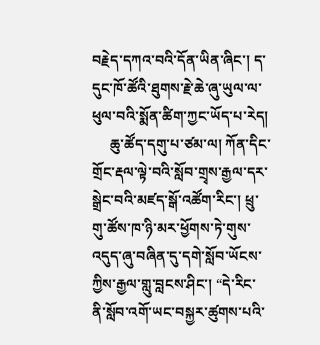བརྗེད་དཀའ་བའི་དོན་ཡིན་ཞིང་། ད་དུང་ཁོ་ཚོའི་ཐུགས་རྗེ་ཆེ་ཞུ་ཡུལ་ལ་ཕུལ་བའི་སྨོན་ཚིག་ཀྱང་ཡོད་པ་རེད།
     ཆུ་ཚོད་དགུ་པ་ཙམ་ལ། ཀོན་དིང་གྲོང་རྡལ་ལྟེ་བའི་སློབ་གྲྭས་རྒྱལ་དར་སྒྲེང་བའི་མཛད་སྒོ་འཚོག་རིང་། ཕྲུ་གུ་ཚོས་ཁ་ཉི་མར་ཕྱོགས་ཏེ་གུས་འདུད་ཞུ་བཞིན་དུ་དགེ་སློབ་ཡོངས་ཀྱིས་རྒྱལ་གླུ་བླངས་ཤིང་། “དེ་རིང་ནི་སློབ་འགོ་ཡང་བསྐྱར་ཚུགས་པའི་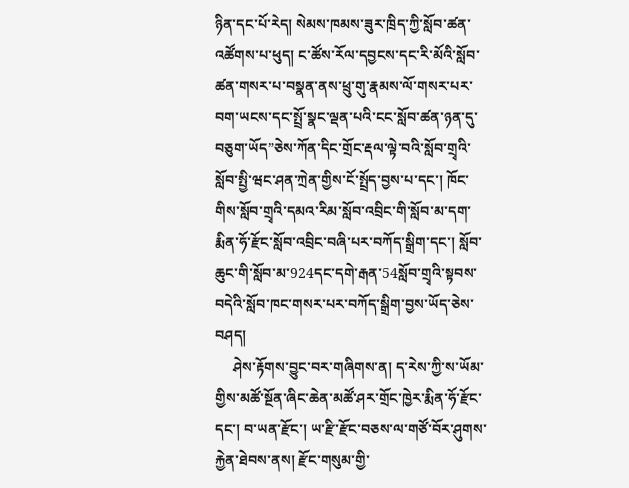ཉིན་དང་པོ་རེད། སེམས་ཁམས་ཟུར་ཁྲིད་ཀྱི་སློབ་ཚན་འཚོགས་པ་ཕུད། ང་ཚོས་རོལ་དབྱངས་དང་རི་མོའི་སློབ་ཚན་གསར་པ་བསྣན་ནས་ཕྲུ་གུ་རྣམས་ལོ་གསར་པར་བག་ཡངས་དང་སྤྲོ་སྣང་ལྡན་པའི་ངང་སློབ་ཚན་ཉན་དུ་བཅུག་ཡོད”ཅེས་ཀོན་དིང་གྲོང་རྡལ་ལྟེ་བའི་སློབ་གྲྭའི་སློབ་སྤྱི་ཝང་ཤན་ཀྲེན་གྱིས་ངོ་སྤྲོད་བྱས་པ་དང་། ཁོང་གིས་སློབ་གྲྭའི་དམའ་རིམ་སློབ་འབྲིང་གི་སློབ་མ་དག་རྨིན་ཧོ་རྫོང་སློབ་འབྲིང་བཞི་པར་བཀོད་སྒྲིག་དང་། སློབ་ཆུང་གི་སློབ་མ་924དང་དགེ་རྒན་54སློབ་གྲྭའི་སྟབས་བདེའི་སློབ་ཁང་གསར་པར་བཀོད་སྒྲིག་བྱས་ཡོད་ཅེས་བཤད།
     ཤེས་རྟོགས་བྱུང་བར་གཞིགས་ན། ད་རེས་ཀྱི་ས་ཡོམ་གྱིས་མཚོ་སྔོན་ཞིང་ཆེན་མཚོ་ཤར་གྲོང་ཁྱེར་རྨིན་ཧོ་རྫོང་དང་། བ་ཡན་རྫོང་། ཡ་རྫི་རྫོང་བཅས་ལ་གཙོ་བོར་ཤུགས་རྐྱེན་ཐེབས་ནས། རྫོང་གསུམ་གྱི་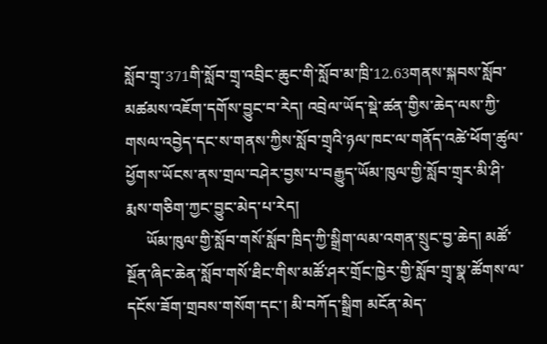སློབ་གྲྭ་371གི་སློབ་གྲྭ་འབྲིང་ཆུང་གི་སློབ་མ་ཁྲི་12.63གནས་སྐབས་སློབ་མཚམས་འཇོག་དགོས་བྱུང་བ་རེད། འབྲེལ་ཡོད་སྡེ་ཚན་གྱིས་ཆེད་ལས་ཀྱི་གསལ་འབྱེད་དང་ས་གནས་ཀྱིས་སློབ་གྲྭའི་ཉལ་ཁང་ལ་གནོད་འཚེ་ཕོག་ཚུལ་ཕྱོགས་ཡོངས་ནས་གྲལ་བཤེར་བྱས་པ་བརྒྱུད་ཡོམ་ཁུལ་གྱི་སློབ་གྲྭར་མི་ཤི་རྨས་གཅིག་ཀྱང་བྱུང་མེད་པ་རེད།
     ཡོམ་ཁུལ་གྱི་སློབ་གསོ་སློབ་ཁྲིད་ཀྱི་སྒྲིག་ལམ་འགན་སྲུང་བྱ་ཆེད། མཚོ་སྔོན་ཞིང་ཆེན་སློབ་གསོ་ཐིང་གིས་མཚོ་ཤར་གྲོང་ཁྱེར་གྱི་སློབ་གྲྭ་སྣ་ཚོགས་ལ་དངོས་ཟོག་གྲབས་གསོག་དང་། མི་བཀོད་སྒྲིག མངོན་མེད་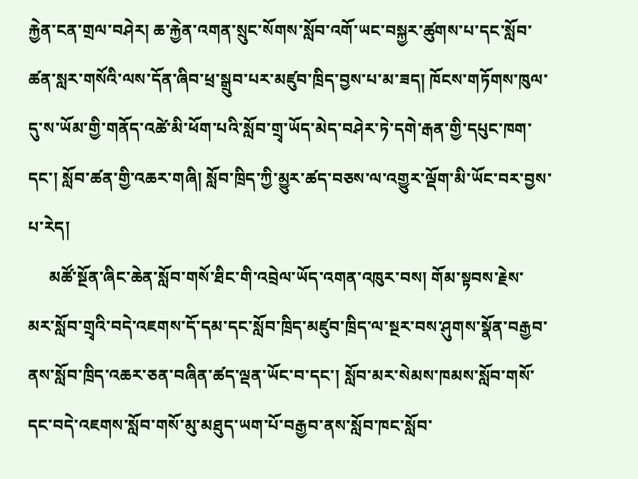རྐྱེན་ངན་གྲལ་བཤེར། ཆ་རྐྱེན་འགན་སྲུང་སོགས་སློབ་འགོ་ཡང་བསྐྱར་ཚུགས་པ་དང་སློབ་ཚན་སླར་གསོའི་ལས་དོན་ཞིབ་ཕྲ་སྒྲུབ་པར་མཛུབ་ཁྲིད་བྱས་པ་མ་ཟད། ཁོངས་གཏོགས་ཁུལ་དུ་ས་ཡོམ་གྱི་གནོད་འཚེ་མི་ཕོག་པའི་སློབ་གྲྭ་ཡོད་མེད་བཤེར་ཏེ་དགེ་རྒན་གྱི་དཔུང་ཁག་དང་། སློབ་ཚན་གྱི་འཆར་གཞི། སློབ་ཁྲིད་ཀྱི་མྱུར་ཚད་བཅས་ལ་འགྱུར་ལྡོག་མི་ཡོང་བར་བྱས་པ་རེད།
     མཚོ་སྔོན་ཞིང་ཆེན་སློབ་གསོ་ཐིང་གི་འབྲེལ་ཡོད་འགན་འཁུར་བས། གོམ་སྟབས་རྗེས་མར་སློབ་གྲྭའི་བདེ་འཇགས་དོ་དམ་དང་སློབ་ཁྲིད་མཛུབ་ཁྲིད་ལ་སྔར་བས་ཤུགས་སྣོན་བརྒྱབ་ནས་སློབ་ཁྲིད་འཆར་ཅན་བཞིན་ཚད་ལྡན་ཡོང་བ་དང་། སློབ་མར་སེམས་ཁམས་སློབ་གསོ་དང་བདེ་འཇགས་སློབ་གསོ་མུ་མཐུད་ཡག་པོ་བརྒྱབ་ནས་སློབ་ཁང་སློབ་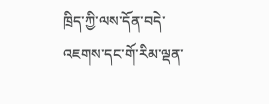ཁྲིད་ཀྱི་ལས་དོན་བདེ་འཇགས་དང་གོ་རིམ་ལྡན་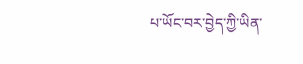པ་ཡོང་བར་བྱེད་ཀྱི་ཡིན་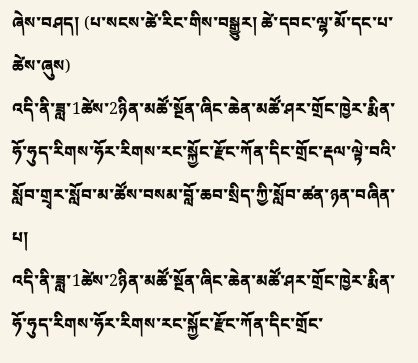ཞེས་བཤད། (པ་སངས་ཚེ་རིང་གིས་བསྒྱུར། ཚེ་དབང་ལྷ་མོ་དང་པ་ཚེས་ཞུས)
འདི་ནི་ཟླ་1ཚེས་2ཉིན་མཚོ་སྔོན་ཞིང་ཆེན་མཚོ་ཤར་གྲོང་ཁྱེར་རྨིན་ཧོ་ཧུད་རིགས་ཧོར་རིགས་རང་སྐྱོང་རྫོང་ཀོན་དིང་གྲོང་རྡལ་ལྟེ་བའི་སློབ་གྲྭར་སློབ་མ་ཚོས་བསམ་བློ་ཆབ་སྲིད་ཀྱི་སློབ་ཚན་ཉན་བཞིན་པ།
འདི་ནི་ཟླ་1ཚེས་2ཉིན་མཚོ་སྔོན་ཞིང་ཆེན་མཚོ་ཤར་གྲོང་ཁྱེར་རྨིན་ཧོ་ཧུད་རིགས་ཧོར་རིགས་རང་སྐྱོང་རྫོང་ཀོན་དིང་གྲོང་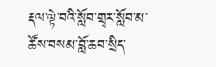རྡལ་ལྟེ་བའི་སློབ་གྲྭར་སློབ་མ་ཚོས་བསམ་བློ་ཆབ་སྲིད་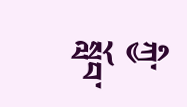ཀྱི་སློབ་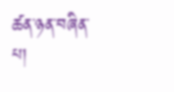ཚན་ཉན་བཞིན་པ།